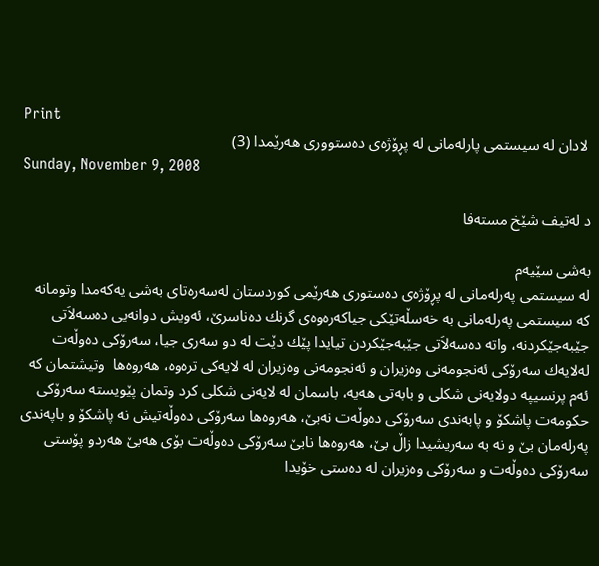Print
 لادان له‌ سیستمی پارله‌مانی له‌ پڕۆژه‌ی ده‌ستووری هه‌رێمدا (3)
Sunday, November 9, 2008

د له‌تیف شێخ مسته‌فا

به‌شی سێیه‌م
له‌ سیستمی په‌رله‌مانی له‌ پڕۆژه‌ی ده‌ستوری هه‌رێمی كوردستان له‌سه‌ره‌تای به‌شی یه‌كه‌مدا وتومانه‌ كه‌ سیستمی په‌رله‌مانی به‌ خه‌سڵه‌تێكی جیاكه‌ره‌وه‌ی‌ گرنك ده‌ناسرێ، ئه‌ویش دوانه‌یی ده‌سه‌لاَتی جێبه‌جێكردنه‌، واته‌ ده‌سه‌لاَتی جێبه‌جێكردن تیایدا پێك دێت له‌ دو سه‌ری جیا، سه‌رۆكی ده‌وڵه‌ت له‌لایه‌ك سه‌رۆكی ئه‌نجومه‌نی وه‌زیران و ئه‌نجومه‌نی وه‌زیران له‌ لایه‌كی تره‌وه‌، هه‌روه‌ها  وتیشتمان كه‌ ئه‌م پرنسیپه‌ دولایه‌نی شكلی و بابه‌تی هه‌یه‌، باسمان له‌ لایه‌نی شكلی كرد وتمان پێویسته‌ سه‌رۆكی حكومه‌ت پاشكۆ و پابه‌ندی سه‌رۆكی ده‌وڵه‌ت نه‌بێ، هه‌روه‌ها سه‌رۆكی ده‌وڵه‌تیش نه‌ پاشكۆ و باپه‌ندی په‌رله‌مان بێ و نه‌ به‌ سه‌ریشیدا زاڵ بێ، هه‌روه‌ها نابێ سه‌رۆكی ده‌وڵه‌ت بۆی هه‌بێ هه‌ردو پۆستی سه‌رۆكی ده‌وڵه‌ت و سه‌رۆكی وه‌زیران له‌ ده‌ستی خۆیدا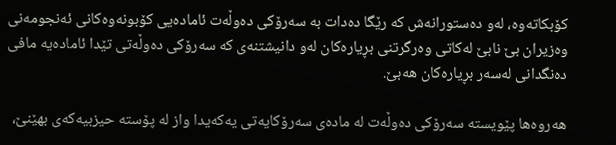كۆبكاته‌وه‌، له‌و ده‌ستورانه‌ش كه‌ رێگا ده‌دات به‌ سه‌رۆكی ده‌وڵه‌ت ئاماده‌یی كۆبونه‌وه‌كانی ئه‌نجومه‌نی وه‌زیران بێ نابێ له‌كاتی وه‌رگرتنی بڕیاره‌كان له‌و دانیشتنه‌ی‌ كه‌ سه‌رۆكی ده‌وڵه‌تی تێدا ئاماده‌یه‌ مافی ده‌نگدانی له‌سه‌ر بڕیاره‌كان هه‌بێ.

هه‌روه‌ها پێویسته‌ سه‌رۆكی ده‌وڵه‌ت له‌ ماده‌ی سه‌رۆكایه‌تی یه‌كه‌یدا واز له‌ پۆسته‌ حیزبیه‌كه‌ی بهێنێ،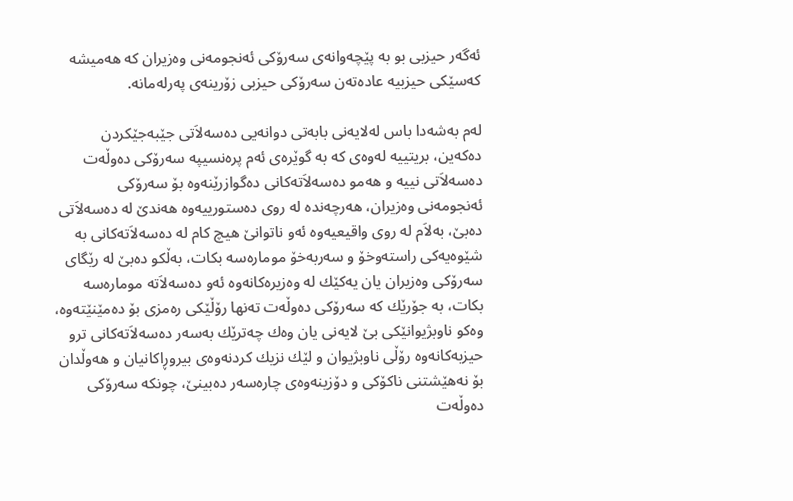ئه‌گه‌ر حیزبی بو به‌ پێچه‌وانه‌ی سه‌رۆكی ئه‌نجومه‌نی وه‌زیران كه‌ هه‌میشه‌ كه‌سێكی حیزبیه‌ عاده‌ته‌ن سه‌رۆكی حیزبی زۆرینه‌ی په‌رله‌مانه‌.

له‌م به‌شه‌دا باس له‌لایه‌نی بابه‌تی دوانه‌یی ده‌سه‌لاَتی جێبه‌جێكردن ده‌كه‌ین، بریتییه‌ له‌وه‌ی‌ كه‌ به‌ گوێره‌ی ئه‌م پره‌نسیپه‌ سه‌رۆكی ده‌وڵه‌ت ده‌سه‌لاَتی نییه‌ و هه‌مو ده‌سه‌لاَته‌كانی ده‌گوازرێنه‌وه‌ بۆ سه‌رۆكی ئه‌نجومه‌نی وه‌زیران، هه‌رچه‌نده‌ له‌ روی ده‌ستورییه‌وه‌ هه‌ندێ له‌ ده‌سه‌لاَتی ده‌بێ، به‌لاَم له‌ روی واقیعیه‌وه‌ ئه‌و ناتوانێ هیچ كام له‌ ده‌سه‌لاَته‌كانی به‌ شێوه‌یه‌كی راسته‌وخۆ و سه‌ربه‌خۆ موماره‌سه‌ بكات، به‌ڵكو ده‌بێ له‌ رێگای سه‌رۆكی وه‌زیران یان یه‌كێك له‌ وه‌زیره‌كانه‌وه‌ ئه‌و ده‌سه‌لاَته‌ موماره‌سه‌ بكات، به‌ جۆرێك كه‌ سه‌رۆكی ده‌وڵه‌ت ته‌نها رۆڵێكی ره‌مزی بۆ ده‌مێنێته‌وه‌، وه‌كو ناوبژیوانێكی بێ لایه‌نی یان وه‌ك چه‌ترێك به‌سه‌ر ده‌سه‌لاَته‌كانی ترو حیزبه‌كانه‌وه‌ رۆڵی ناوبژیوان و لێك نزیك كردنه‌وه‌ی‌ بیروڕاكانیان و هه‌وڵدان بۆ نه‌هێشتنی ناكۆكی و دۆزینه‌وه‌ی‌ چاره‌سه‌ر ده‌بینێ، چونكه‌ سه‌رۆكی ده‌وڵه‌ت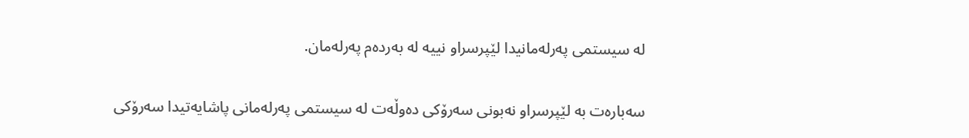له‌ سیستمی په‌رله‌مانیدا لێپرسراو نییه‌ له‌ به‌رده‌م په‌رله‌مان.

سه‌باره‌ت به‌ لێپرسراو نه‌بونی سه‌رۆكی ده‌وڵه‌ت له‌ سیستمی په‌رله‌مانی پاشایه‌تیدا سه‌رۆكی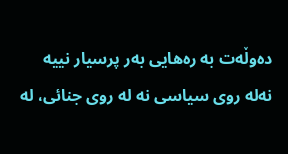ده‌وڵه‌ت به‌ ره‌هایی به‌ر پرسیار نییه‌ نه‌له‌ روی سیاسی نه‌ له‌ روی جنائی، له‌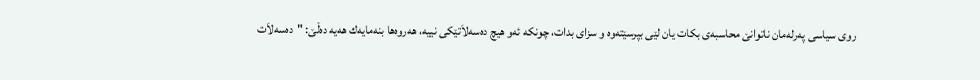روی سیاسی په‌رله‌مان ناتوانێ محاسبه‌ی بكات یان لێی بپرسێته‌وه‌ و سزای بدات، چونكه‌ ئه‌و هیچ ده‌سه‌لاَتێكی نییه‌، هه‌روه‌ها بنه‌مایه‌ك هه‌یه‌ ده‌ڵێ: "ده‌سه‌لاَت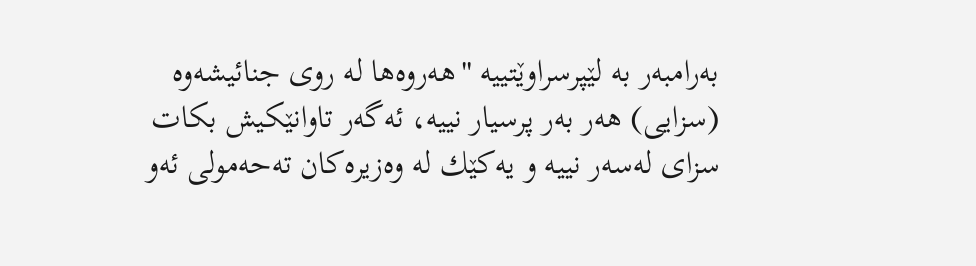به‌رامبه‌ر به‌ لێپرسراوێتییه‌ "هه‌روه‌ها له‌ روی جنائیشه‌وه‌ (سزایی) هه‌ر به‌ر پرسیار نییه‌، ئه‌گه‌ر تاوانێكیش بكات سزای له‌سه‌ر نییه‌ و یه‌كێك له‌ وه‌زیره‌كان ته‌حه‌مولی ئه‌و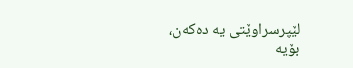لێپرسراوێتی یه‌ ده‌كه‌ن، بۆیه‌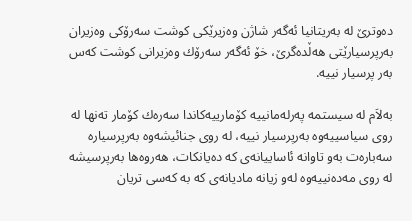ده‌وترێ له‌ به‌ریتانیا ئه‌گه‌ر شاژن وه‌زیرێكی كوشت سه‌رۆكی وه‌زیران به‌رپرسیارێتی هه‌ڵده‌گرێ، خۆ ئه‌گه‌ر سه‌رۆك وه‌زیرانی كوشت كه‌س به‌ر پرسیار نییه‌.

به‌لاَم له‌ سیستمه‌ په‌رله‌مانییه‌ كۆمارییه‌كاندا سه‌ره‌ك كۆمار ته‌نها له‌ روی سیاسییه‌وه‌ به‌رپرسیار نییه‌، له‌ روی جنائیشه‌وه‌ به‌رپرسیاره‌ سه‌باره‌ت به‌و تاوانه‌ ئاساییانه‌ی‌ كه‌ ده‌یانكات، هه‌روه‌ها به‌رپرسیشه‌ له‌ روی مه‌ده‌نییه‌وه‌ له‌و زیانه‌ مادیانه‌ی كه‌ به‌ كه‌سی تریان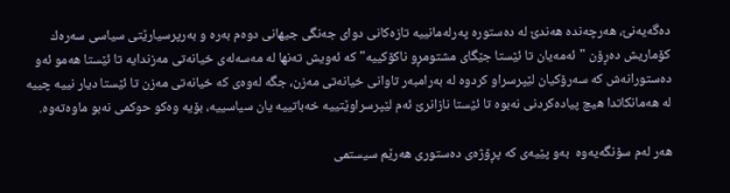ده‌گه‌یه‌نێ، هه‌رچه‌نده‌ هه‌ندێ له‌ ده‌ستوره‌ په‌رله‌مانییه‌ تازه‌كانی دوای جه‌نگی جیهانی دوه‌م به‌ره‌ و به‌رپرسیارێتی سیاسی سه‌ره‌ك كۆماریش ده‌ڕۆن "ئه‌مه‌یان تا ئێستا جێگای مشتومڕو ناكۆكییه‌" كه‌ ئه‌ویش ته‌نها له‌ مه‌سه‌له‌ی خیانه‌تی مه‌زندایه‌ تا ئێستا هه‌مو ئه‌و ده‌ستورانه‌ش كه‌ سه‌رۆكیان لێپرسراو كردوه‌ له‌ به‌رامبه‌ر تاوانی خیانه‌تی مه‌زن، جگه‌ له‌وه‌ی‌ كه‌ خیانه‌تی مه‌زن تا ئێستا دیار نییه‌ چییه‌ له‌ هه‌مانكاتدا هیچ پیاده‌كردنی نه‌بوه‌ تا ئێستا نازانرێ ئه‌م لێپرسراوێتییه‌ خه‌باتییه‌ یان سیاسییه‌، بۆیه‌ وه‌كو حوكمی نه‌بو ماوه‌ته‌وه‌.

هه‌ر له‌م سۆنگه‌یه‌وه‌  به‌و پێیه‌ی‌ كه‌ پڕۆژه‌ی ده‌ستوری هه‌رێم سیستمی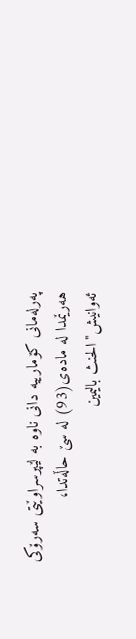په‌رله‌مانی كۆمارییه‌ دانی ناوه‌ به‌ لێپرسراوێتی سه‌رۆكی هه‌رێمدا له‌ ماده‌ی(93) له‌ سێ حاڵه‌تدا، ئه‌وانیش"الحنث باليمين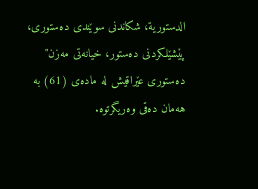الدستورية، شكاندنی سوێندی ده‌ستوری، پێشێلكردنی ده‌ستور، خیانه‌تی مه‌زن" ده‌ستوری عێراقیش له‌ ماده‌ی (61) به‌ هه‌مان ده‌قی وه‌ریگرتوه‌.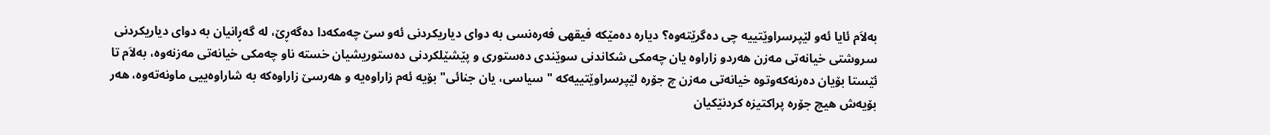به‌لاَم ئایا ئه‌و لێپرسراوێتییه‌ چی ده‌گرێته‌وه‌؟ دیاره‌ ده‌مێكه‌ فیقهی فه‌ره‌نسی به‌ دوای دیاریكردنی ئه‌و سێ چه‌مكه‌دا ده‌گه‌ڕێ، له‌ گه‌ڕانیان به‌ دوای دیاریكردنی سروشتی خیانه‌تی مه‌زن هه‌ردو زاراوه‌ یان چه‌مكی شكاندنی سوێندی ده‌ستوری و پێشێلكردنی ده‌ستوریشیان خسته‌ ناو چه‌مكی خیانه‌تی مه‌زنه‌وه‌، به‌لاَم تا ئێستا بۆیان ده‌رنه‌كه‌وتوه‌ خیانه‌تی مه‌زن چ جۆره‌ لێپرسراوێتییه‌كه‌ "سیاسی، یان جنائی" بۆیه‌ ئه‌م زاراوه‌یه‌ و هه‌رسێ زاراوه‌كه‌ به‌ شاراوه‌ییی ماونه‌ته‌وه‌، هه‌ر بۆیه‌ش هیچ جۆره‌ پراكتیزه‌ كردنێكیان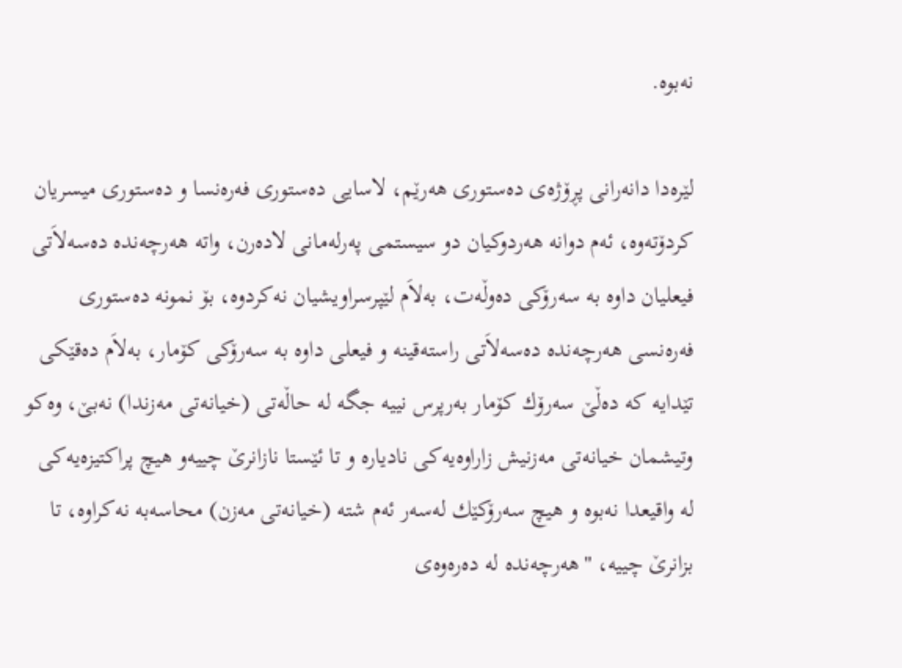نه‌بوه‌.

لێره‌دا دانه‌رانی پڕۆژه‌ی ده‌ستوری هه‌رێم، لاسایی ده‌ستوری فه‌ره‌نسا و ده‌ستوری میسریان كردۆته‌وه‌، ئه‌م دوانه‌ هه‌ردوكیان دو سیستمی په‌رله‌مانی لاده‌رن، واته‌ هه‌رچه‌نده‌ ده‌سه‌لاَتی فیعلیان داوه‌ به‌ سه‌رۆكی ده‌وڵه‌ت، به‌لاَم لێپرسراویشیان نه‌كردوه‌، بۆ نمونه‌ ده‌ستوری فه‌ره‌نسی هه‌رچه‌نده‌ ده‌سه‌لاَتی راسته‌قینه‌ و فیعلی داوه‌ به‌ سه‌رۆكی كۆمار، به‌لاَم ده‌قێكی تێدایه‌ كه‌ ده‌ڵێ سه‌رۆك كۆمار به‌رپرس نییه‌ جگه‌ له‌ حاڵه‌تی (خیانه‌تی مه‌زندا) نه‌بێ، وه‌كو وتیشمان خیانه‌تی مه‌زنیش زاراوه‌یه‌كی نادیاره‌ و تا ئێستا نازانرێ چییه‌و هیچ پراكتیزه‌یه‌كی له‌ واقیعدا نه‌بوه‌ و هیچ سه‌رۆكێك له‌سه‌ر ئه‌م شته‌ (خیانه‌تی مه‌زن) محاسه‌به‌ نه‌كراوه‌، تا بزانرێ چییه‌، "هه‌رچه‌نده‌ له‌ ده‌ره‌وه‌ی‌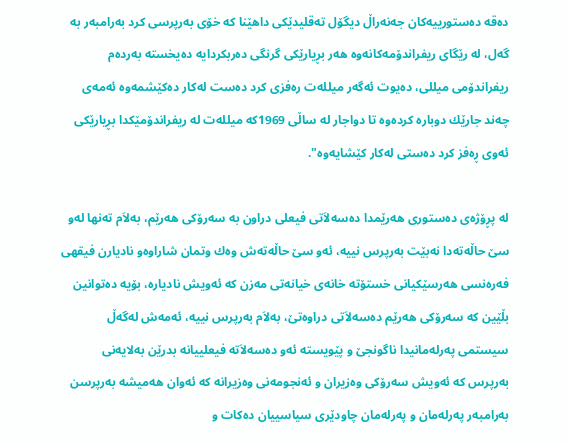ده‌قه‌ ده‌ستورییه‌كان جه‌نه‌راڵ دیگۆل ته‌قلیدێكی داهێنا كه‌ خۆی به‌رپرسی كرد به‌رامبه‌ر به‌ گه‌ل، له‌ رێگای ریفراندۆمه‌كانه‌وه‌ هه‌ر بڕیارێكی گرنگی ده‌ربكردایه‌ ده‌یخسته‌ به‌رده‌م ریفراندۆمی میللی، ده‌یوت ئه‌گه‌ر میلله‌ت ره‌فزی كرد ده‌ست له‌كار ده‌كێشمه‌وه‌ ئه‌مه‌ی چه‌ند جارێك دوباره‌ كرده‌وه‌ تا دواجار له‌ ساڵی 1969كه‌ میلله‌ت له‌ ریفراندۆمێكدا بڕیارێكی ئه‌وی ڕه‌فز كرد ده‌ستی له‌كار كێشایه‌وه‌".

له‌ پڕۆژه‌ی ده‌ستوری هه‌رێمدا ده‌سه‌لاَتی فیعلی دراون به‌ سه‌رۆكی هه‌رێم، به‌لاَم ته‌نها له‌و سێ حاڵه‌ته‌دا نه‌بێت به‌رپرس نییه‌، ئه‌و سێ حاڵه‌ته‌ش وه‌ك وتمان شاراوه‌و نادیارن فیقهی فه‌ره‌نسی هه‌رسێكیانی خستۆته‌ خانه‌ی خیانه‌تی مه‌زن كه‌ ئه‌ویش نادیاره‌، بۆیه‌ ده‌توانین بڵێین كه‌ سه‌رۆكی هه‌رێم ده‌سه‌لاَتی دراوه‌تێ، به‌لاَم به‌رپرس نییه‌، ئه‌مه‌ش له‌گه‌ڵ سیستمی په‌رله‌مانیدا ناگونجێ و پێویسته‌ ئه‌و ده‌سه‌لاَته‌ فیعلییانه‌ بدرێن به‌لایه‌نی به‌رپرس كه‌ ئه‌ویش سه‌رۆكی وه‌زیران و ئه‌نجومه‌نی وه‌زیرانه‌ كه‌ ئه‌وان هه‌میشه‌ به‌رپرسن به‌رامبه‌ر په‌رله‌مان و په‌رله‌مان چاودێری سیاسییان ده‌كات و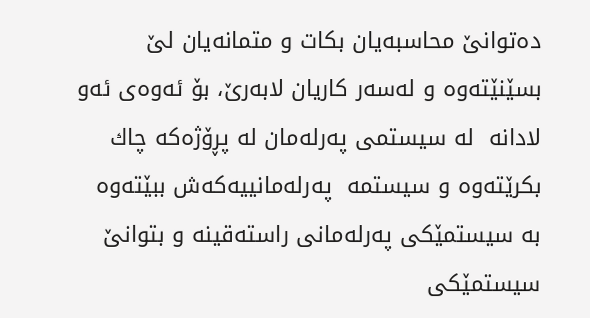ده‌توانێ محاسبه‌یان بكات و متمانه‌یان لێ بسێنێته‌وه‌ و له‌سه‌ر كاریان لابه‌رێ، بۆ ئه‌وه‌ی‌ ئه‌و لادانه‌  له‌ سیستمی په‌رله‌مان له‌ پڕۆژه‌كه‌ چاك بكرێته‌وه‌ و سیستمه‌  په‌رله‌مانییه‌كه‌ش ببێته‌وه‌ به‌ سیستمێكی په‌رله‌مانی راسته‌قینه‌ و بتوانێ سیستمێكی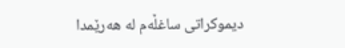دیموكراتی ساغڵه‌م له‌ هه‌رێمدا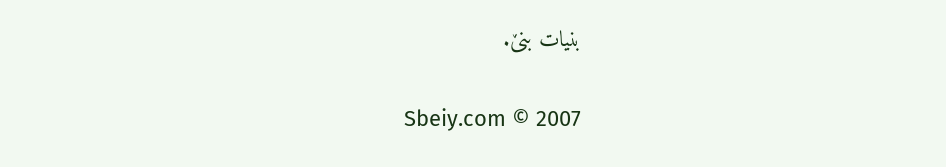بنیات بنێ.

Sbeiy.com © 2007